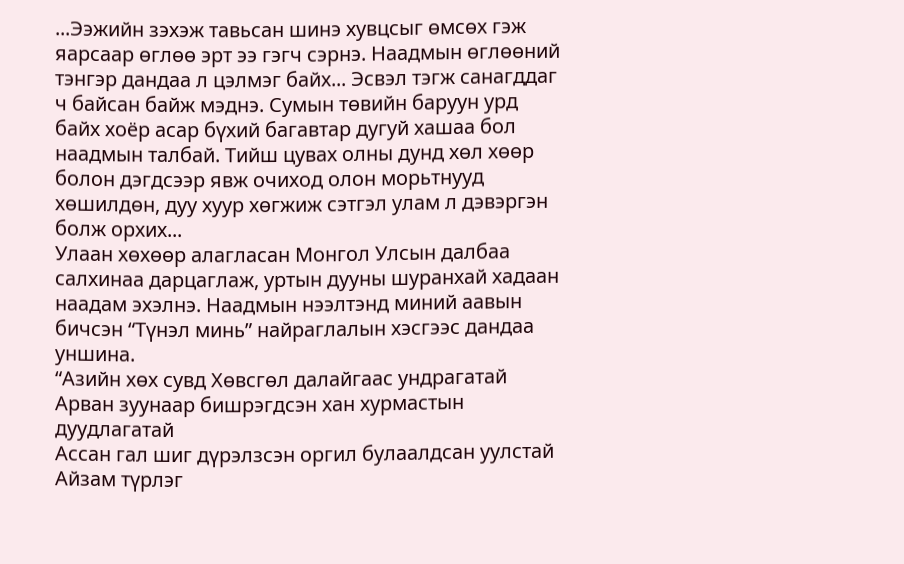...Ээжийн зэхэж тавьсан шинэ хувцсыг өмсөх гэж яарсаар өглөө эрт ээ гэгч сэрнэ. Наадмын өглөөний тэнгэр дандаа л цэлмэг байх... Эсвэл тэгж санагддаг ч байсан байж мэднэ. Сумын төвийн баруун урд байх хоёр асар бүхий багавтар дугуй хашаа бол наадмын талбай. Тийш цувах олны дунд хөл хөөр болон дэгдсээр явж очиход олон морьтнууд хөшилдөн, дуу хуур хөгжиж сэтгэл улам л дэвэргэн болж орхих...
Улаан хөхөөр алагласан Монгол Улсын далбаа салхинаа дарцаглаж, уртын дууны шуранхай хадаан наадам эхэлнэ. Наадмын нээлтэнд миний аавын бичсэн “Түнэл минь” найраглалын хэсгээс дандаа уншина.
“Азийн хөх сувд Хөвсгөл далайгаас ундрагатай
Арван зуунаар бишрэгдсэн хан хурмастын дуудлагатай
Ассан гал шиг дүрэлзсэн оргил булаалдсан уулстай
Айзам түрлэг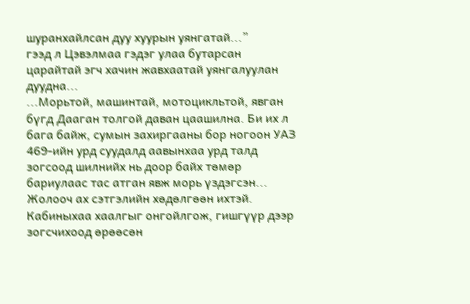шуранхайлсан дуу хуурын уянгатай...”
гээд л Цэвэлмаа гэдэг улаа бутарсан царайтай эгч хачин жавхаатай уянгалуулан дуудна...
...Морьтой, машинтай, мотоцикльтой, явган бүгд Дааган толгой даван цаашилна. Би их л бага байж, сумын захиргааны бор ногоон УАЗ 469-ийн урд суудалд аавынхаа урд талд зогсоод шилнийх нь доор байх төмөр бариулаас тас атган явж морь үздэгсэн... Жолооч ах сэтгэлийн хөдөлгөөн ихтэй. Кабиныхаа хаалгыг онгойлгож, гишгүүр дээр зогсчихоод өрөөсөн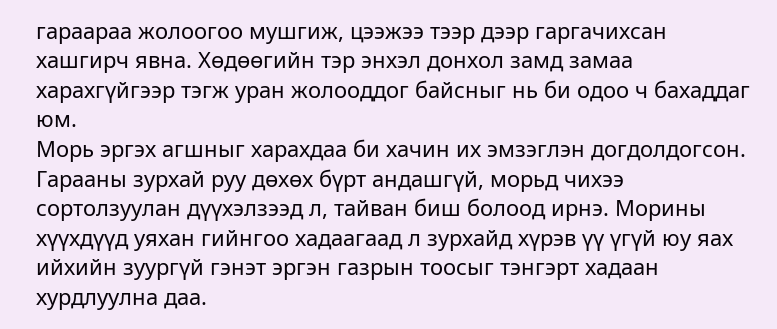гараараа жолоогоо мушгиж, цээжээ тээр дээр гаргачихсан хашгирч явна. Хөдөөгийн тэр энхэл донхол замд замаа харахгүйгээр тэгж уран жолооддог байсныг нь би одоо ч бахаддаг юм.
Морь эргэх агшныг харахдаа би хачин их эмзэглэн догдолдогсон. Гарааны зурхай руу дөхөх бүрт андашгүй, морьд чихээ сортолзуулан дүүхэлзээд л, тайван биш болоод ирнэ. Морины хүүхдүүд уяхан гийнгоо хадаагаад л зурхайд хүрэв үү үгүй юу яах ийхийн зуургүй гэнэт эргэн газрын тоосыг тэнгэрт хадаан хурдлуулна даа.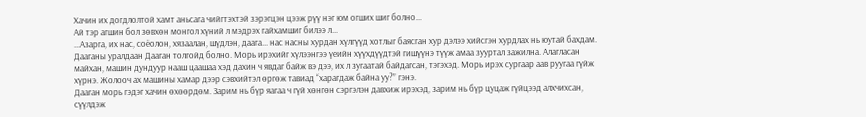Хачин их догдлолтой хамт аньсага чийгтэхтэй зэрэгцэн цээж рүү нэг юм огших шиг болно...
Ай тэр агшин бол зөвхөн монгол хүний л мэдрэх гайхамшиг билээ л...
...Азарга, их нас, соёолон, хязаалан, шүдлэн, даага... нас насны хурдан хүлгүүд хотлыг баясган хур дэлээ хийсгэн хурдлах нь юутай бахдам. Дааганы уралдаан Дааган толгойд болно. Морь ирэхийг хүлээнгээ үеийн хүүхдүүдтэй гишүүнэ түүж амаа зууртал зажилна. Алагласан майхан, машин дундуур нааш цаашаа хэд дахин ч явдаг байж вэ дээ, их л зугаатай байдагсан, тэгэхэд. Морь ирэх сургаар аав руугаа гүйж хүрнэ. Жолооч ах машины хамар дээр сэвхийтэл өргөж тавиад “харагдаж байна уу?” гэнэ.
Дааган морь гэдэг хачин өхөөрдөм. Зарим нь бүр яагаа ч гүй хөнгөн сэргэлэн давхиж ирэхэд, зарим нь бүр цуцаж гүйцээд алхчихсан, сүүлдэж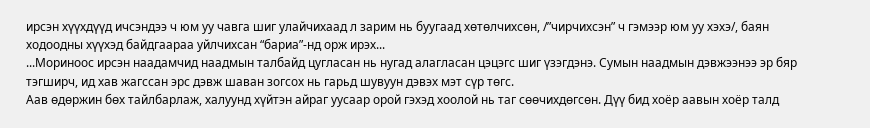ирсэн хүүхдүүд ичсэндээ ч юм уу чавга шиг улайчихаад л зарим нь буугаад хөтөлчихсөн, /”чирчихсэн” ч гэмээр юм уу хэхэ/, баян ходоодны хүүхэд байдгаараа уйлчихсан “бариа”-нд орж ирэх...
...Мориноос ирсэн наадамчид наадмын талбайд цугласан нь нугад алагласан цэцэгс шиг үзэгдэнэ. Сумын наадмын дэвжээнээ эр бяр тэгширч, ид хав жагссан эрс дэвж шаван зогсох нь гарьд шувуун дэвэх мэт сүр төгс.
Аав өдөржин бөх тайлбарлаж, халуунд хүйтэн айраг уусаар орой гэхэд хоолой нь таг сөөчихдөгсөн. Дүү бид хоёр аавын хоёр талд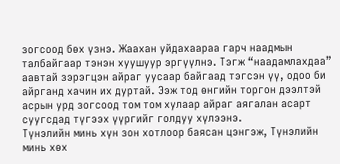зогсоод бөх үзнэ. Жаахан уйдахаараа гарч наадмын талбайгаар тэнэн хуушуур эргүүлнэ. Тэгж “наадамлахдаа” аавтай зэрэгцэн айраг уусаар байгаад тэгсэн үү, одоо би айрганд хачин их дуртай. Ээж тод өнгийн торгон дээлтэй асрын урд зогсоод том том хулаар айраг аягалан асарт суугсдад түгээх үүргийг голдуу хүлээнэ.
Түнэлийн минь хүн зон хотлоор баясан цэнгэж, Түнэлийн минь хөх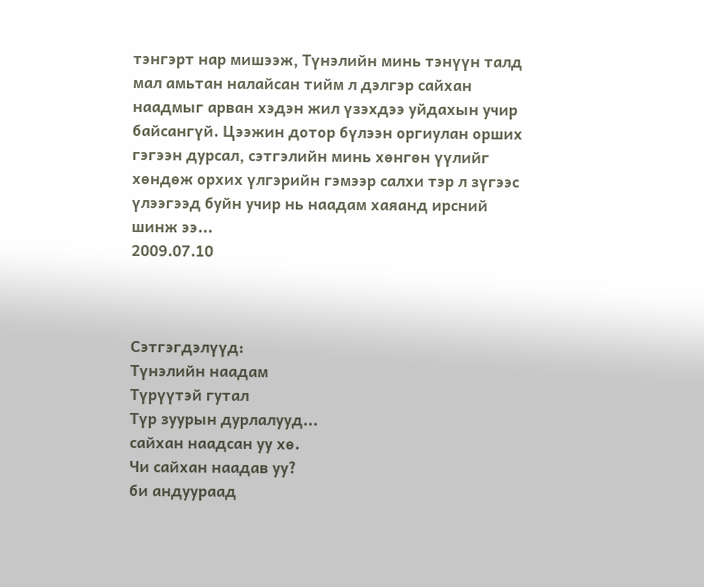тэнгэрт нар мишээж, Түнэлийн минь тэнүүн талд мал амьтан налайсан тийм л дэлгэр сайхан наадмыг арван хэдэн жил үзэхдээ уйдахын учир байсангүй. Цээжин дотор бүлээн оргиулан орших гэгээн дурсал, сэтгэлийн минь хөнгөн үүлийг хөндөж орхих үлгэрийн гэмээр салхи тэр л зүгээс үлээгээд буйн учир нь наадам хаяанд ирсний шинж ээ...
2009.07.10



Сэтгэгдэлүүд:
Түнэлийн наадам
Түрүүтэй гутал
Түр зуурын дурлалууд...
сайхан наадсан уу хө.
Чи сайхан наадав уу?
би андуураад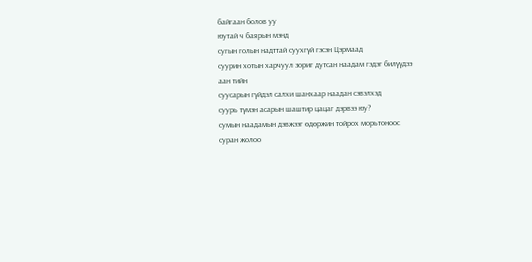байгаан болов уу
юутай ч баярын мэнд
сугын голын надттай суухгүй гэсэн Цэрмаад
суурин хотын харчуул зориг дутсан наадам гэдэг билүүдээ
аан тийн
суусарын гүйдэл салхи шанхаар наадан сэвэлхэд
суурь түмэн асарын шаштир цацаг дэрвээ юу?
сумын наадамын дэвжээг өдөржин тойрох морьтоноос
суран жолоо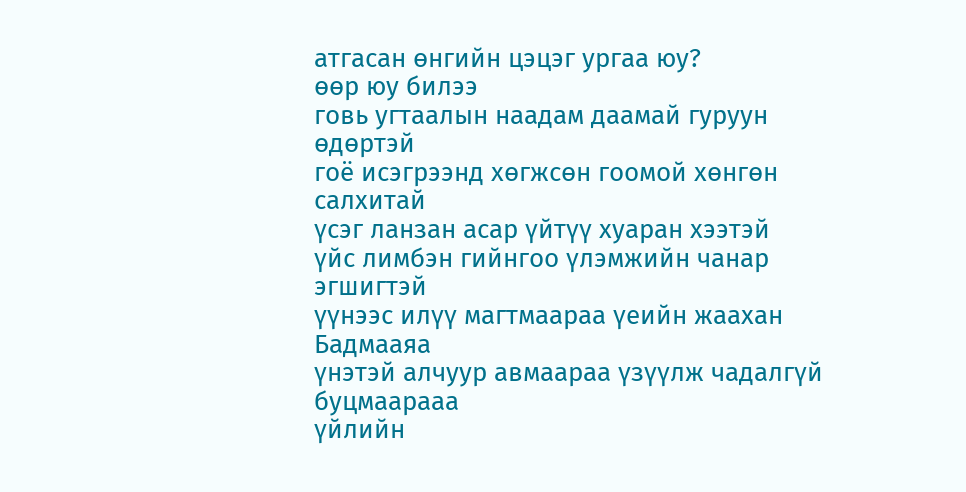атгасан өнгийн цэцэг ургаа юу?
өөр юу билээ
говь угтаалын наадам даамай гуруун өдөртэй
гоё исэгрээнд хөгжсөн гоомой хөнгөн салхитай
үсэг ланзан асар үйтүү хуаран хээтэй
үйс лимбэн гийнгоо үлэмжийн чанар эгшигтэй
үүнээс илүү магтмаараа үеийн жаахан Бадмааяа
үнэтэй алчуур авмаараа үзүүлж чадалгүй буцмаарааа
үйлийн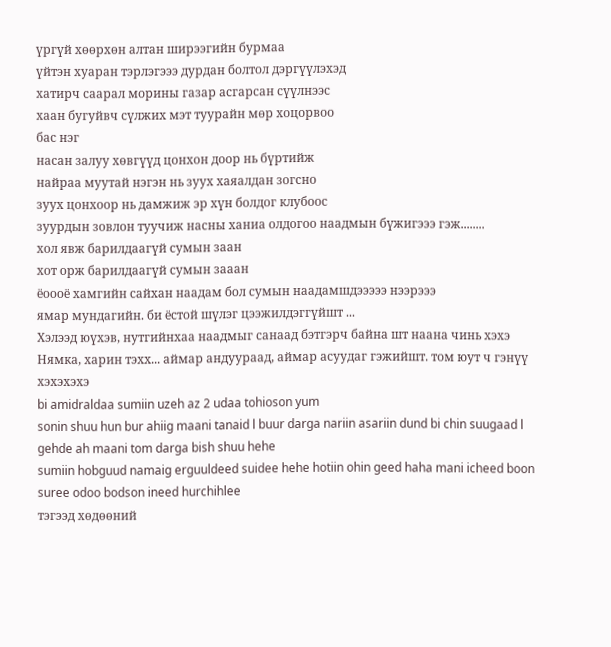үргүй хөөрхөн алтан ширээгийн бурмаа
үйтэн хуаран тэрлэгэээ дурдан болтол дэргүүлэхэд
хатирч саарал морины газар асгарсан сүүлнээс
хаан бугуйвч сүлжих мэт туурайн мөр хоцорвоо
бас нэг
насан залуу хөвгүүд цонхон доор нь бүртийж
найраа муутай нэгэн нь зуух хаяалдан зогсно
зуух цонхоор нь дамжиж эр хүн болдог клубоос
зуурдын зовлон туучиж насны ханиа олдогоо наадмын бүжигэээ гэж........
хол явж барилдаагүй сумын заан
хот орж барилдаагүй сумын зааан
ёоооё хамгийн сайхан наадам бол сумын наадамшдэээээ нээрэээ
ямар мундагийн. би ёстой шүлэг цээжилдэггүйшт ...
Хэлээд юүхэв, нутгийнхаа наадмыг санаад бэтгэрч байна шт наана чинь хэхэ
Нямка, харин тэхх... аймар андуураад, аймар асуудаг гэжийшт. том юут ч гэнүү хэхэхэхэ
bi amidraldaa sumiin uzeh az 2 udaa tohioson yum
sonin shuu hun bur ahiig maani tanaid l buur darga nariin asariin dund bi chin suugaad l gehde ah maani tom darga bish shuu hehe
sumiin hobguud namaig erguuldeed suidee hehe hotiin ohin geed haha mani icheed boon suree odoo bodson ineed hurchihlee
тэгээд хөдөөний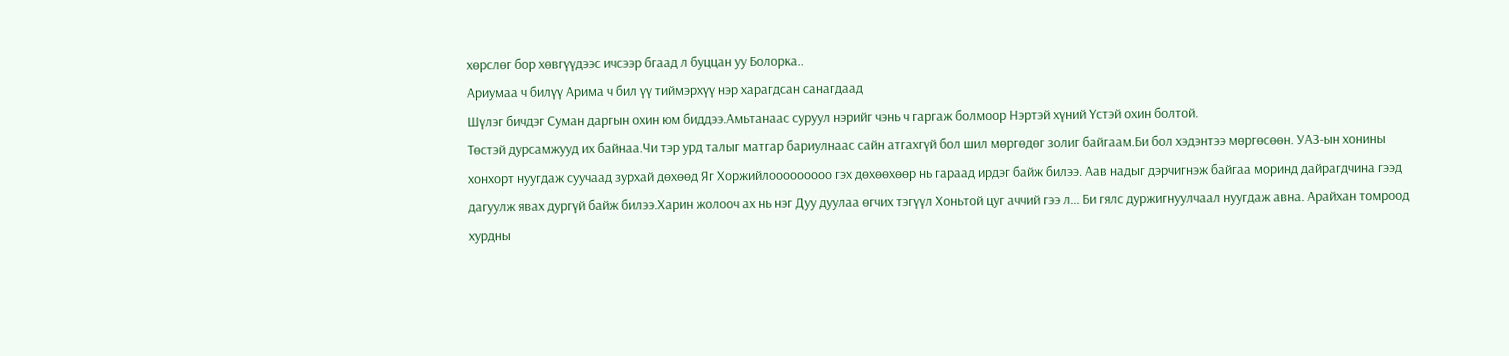хөрслөг бор хөвгүүдээс ичсээр бгаад л буццан уу Болорка..
Ариумаа ч билүү Арима ч бил үү тиймэрхүү нэр харагдсан санагдаад
Шүлэг бичдэг Суман даргын охин юм биддээ.Амьтанаас суруул нэрийг чэнь ч гаргаж болмоор Нэртэй хүний Үстэй охин болтой.
Төстэй дурсамжууд их байнаа.Чи тэр урд талыг матгар бариулнаас сайн атгахгүй бол шил мөргөдөг золиг байгаам.Би бол хэдэнтээ мөргөсөөн. УАЗ-ын хонины хонхорт нуугдаж суучаад зурхай дөхөөд Яг Хоржийлооооооооо гэх дөхөөхөөр нь гараад ирдэг байж билээ. Аав надыг дэрчигнэж байгаа моринд дайрагдчина гээд дагуулж явах дургүй байж билээ.Харин жолооч ах нь нэг Дуу дуулаа өгчих тэгүүл Хоньтой цуг аччий гээ л... Би гялс дуржигнуулчаал нуугдаж авна. Арайхан томроод хурдны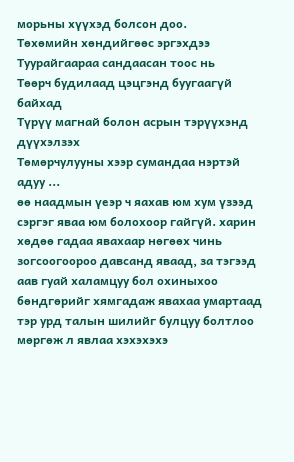морьны хүүхэд болсон доо.
Төхөмийн хөндийгөөс эргэхдээ
Туурайгаараа сандаасан тоос нь
Төөрч будилаад цэцгэнд буугаагүй байхад
Түрүү магнай болон асрын тэрүүхэнд дүүхэлзэх
Төмөрчулууны хээр сумандаа нэртэй адуу ...
өө наадмын үеэр ч яахав юм хум үзээд сэргэг яваа юм болохоор гайгүй. харин хөдөө гадаа явахаар нөгөөх чинь зогсоогоороо давсанд яваад, за тэгээд аав гуай халамцуу бол охиныхоо бөндгөрийг хямгадаж явахаа умартаад тэр урд талын шилийг булцуу болтлоо мөргөж л явлаа хэхэхэхэ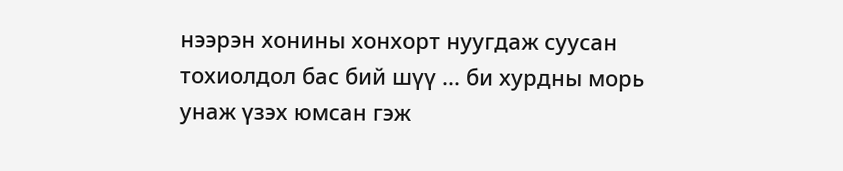нээрэн хонины хонхорт нуугдаж суусан тохиолдол бас бий шүү ... би хурдны морь унаж үзэх юмсан гэж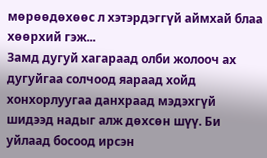мөрөөдөхөөс л хэтэрдэггүй аймхай блаа хөөрхий гэж...
Замд дугуй хагараад олби жолооч ах дугуйгаа солчоод яараад хойд хонхорлуугаа данхраад мэдэхгүй шидээд надыг алж дөхсөн шүү. Би уйлаад босоод ирсэн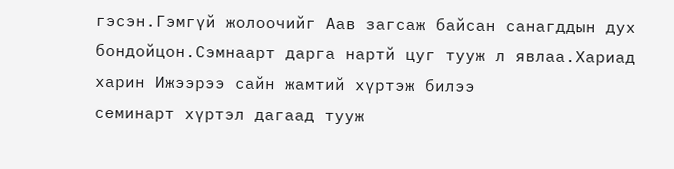гэсэн.Гэмгүй жолоочийг Аав загсаж байсан санагддын дух бондойцон.Сэмнаарт дарга нартй цуг тууж л явлаа.Хариад харин Ижээрээ сайн жамтий хүртэж билээ
семинарт хүртэл дагаад тууж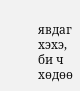явдаг хэхэ, би ч хөдөө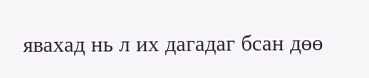явахад нь л их дагадаг бсан дөө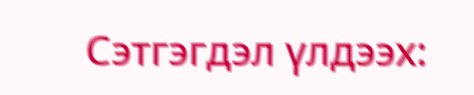Сэтгэгдэл үлдээх: